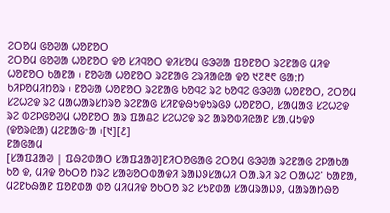ᱮᱛᱚᱢ ᱜᱚᱣᱟ ᱦᱚᱱᱚᱛ
ᱮᱛᱚᱢ ᱜᱚᱣᱟ ᱦᱚᱱᱚᱛ ᱫᱚ ᱥᱤᱧᱚᱛ ᱫᱤᱥᱚᱢ ᱜᱳᱣᱟ ᱯᱚᱱᱚᱛ ᱨᱮᱱᱟᱜ ᱢᱤᱫ ᱦᱚᱱᱚᱛ ᱠᱟᱱᱟ ᱾ ᱱᱚᱶᱟ ᱦᱚᱱᱚᱛ ᱨᱮᱱᱟᱜ ᱮᱨᱤᱟᱭᱟ ᱫᱚ ᱑᱗᱓᱖ ᱜᱟᱺᱴ ᱠᱤᱞᱚᱢᱤᱴᱚᱨ ᱾ ᱱᱚᱶᱟ ᱦᱚᱱᱚᱛ ᱨᱮᱱᱟᱜ ᱠᱚᱧᱮ ᱨᱮ ᱠᱚᱧᱮ ᱜᱳᱣᱟ ᱦᱚᱱᱚᱛ, ᱮᱛᱚᱢ ᱥᱮᱦᱮᱫ ᱨᱮ ᱢᱟᱦᱟᱨᱥᱴᱨᱚ ᱨᱮᱱᱟᱜ ᱥᱤᱱᱫᱷᱩᱫᱩᱨᱜᱽ ᱦᱚᱱᱚᱛ, ᱥᱟᱢᱟᱝ ᱥᱮᱦᱮᱫ ᱨᱮ ᱵᱮᱞᱜᱚᱣᱢ ᱦᱚᱱᱚᱛ ᱟᱨ ᱯᱟᱪᱮ ᱥᱮᱦᱮᱫ ᱨᱮ ᱟᱨᱚᱵᱤᱭᱟᱱ ᱥᱟᱹᱢᱩᱫᱽ (ᱫᱚᱨᱭᱟ) ᱢᱮᱱᱟᱜᱼᱟ ᱾[᱑][᱒]
ᱱᱟᱜᱟᱢ
[ᱥᱟᱯᱲᱟᱣ | ᱯᱷᱮᱰᱟᱛ ᱥᱟᱯᱲᱟᱣ]ᱱᱤᱛᱚᱜᱟᱜ ᱮᱛᱚᱢ ᱜᱳᱣᱟ ᱨᱮᱱᱟᱜ ᱮᱞᱟᱠᱟ ᱠᱚ ᱫ, ᱢᱤᱫ ᱚᱠᱛᱚ ᱴᱨᱮ ᱥᱟᱶᱚᱛᱵᱟᱫᱤ ᱨᱟᱡᱽᱥᱟᱦᱤ ᱛᱟᱹᱨᱤ ᱨᱮ ᱛᱟᱦᱮᱸ ᱠᱟᱱᱟ, ᱢᱮᱱᱠᱷᱟᱱ ᱯᱚᱱᱰᱟ ᱰᱚ ᱢᱤᱢᱤᱫ ᱚᱠᱛᱚ ᱨᱮ ᱥᱩᱱᱰᱟ ᱥᱟᱢᱨᱟᱡᱽ, ᱢᱟᱨᱟᱴᱷᱚ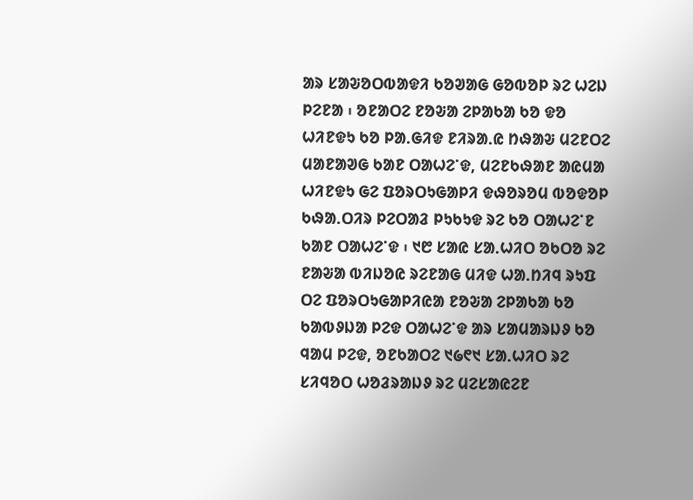ᱟᱨ ᱥᱟᱶᱚᱛᱵᱟᱫᱤ ᱠᱚᱣᱟᱜ ᱜᱚᱵᱚᱞ ᱨᱮ ᱦᱮᱡ ᱞᱮᱱᱟ ᱾ ᱚᱱᱟᱛᱮ ᱱᱚᱶᱟ ᱮᱞᱟᱠᱟ ᱠᱚ ᱫᱚ ᱦᱤᱱᱫᱩ ᱠᱚ ᱞᱟᱹᱜᱤᱫ ᱱᱤᱨᱟᱹᱭ ᱴᱷᱟᱶ ᱢᱮᱱᱛᱮ ᱢᱟᱱᱟᱣᱜ ᱠᱟᱱ ᱛᱟᱦᱮᱸᱫ, ᱢᱮᱱᱠᱷᱟᱱ ᱟᱭᱢᱟ ᱦᱤᱱᱫᱩ ᱜᱮ ᱯᱚᱨᱛᱩᱜᱟᱞᱤ ᱫᱷᱚᱨᱚᱢ ᱵᱚᱫᱚᱞ ᱠᱷᱟᱹᱛᱤᱨ ᱞᱮᱛᱟᱲ ᱞᱩᱠᱩᱫ ᱨᱮ ᱠᱚ ᱛᱟᱦᱮᱸᱱ ᱠᱟᱱ ᱛᱟᱦᱮᱸᱫ ᱾ ᱑᱘ ᱥᱟᱭ ᱥᱟᱹᱦᱤᱛ ᱚᱠᱛᱚ ᱨᱮ ᱱᱟᱶᱟ ᱵᱤᱡᱚᱭ ᱨᱮᱱᱟᱜ ᱢᱤᱫ ᱦᱟᱹᱴᱤᱧ ᱨᱩᱯ ᱛᱮ ᱯᱚᱨᱛᱩᱜᱟᱞᱤᱭᱟ ᱱᱚᱶᱟ ᱮᱞᱟᱠᱟ ᱠᱚ ᱠᱟᱵᱽᱡᱟ ᱞᱮᱫ ᱛᱟᱦᱮᱸᱫ ᱟᱨ ᱥᱟᱢᱟᱨᱡᱽ ᱠᱚ ᱧᱟᱢ ᱞᱮᱫ, ᱚᱱᱠᱟᱛᱮ ᱑᱙᱖᱑ ᱥᱟᱹᱦᱤᱛ ᱨᱮ ᱥᱤᱧᱚᱛ ᱦᱚᱲᱨᱟᱡᱽ ᱨᱮ ᱢᱮᱥᱟᱭᱮᱱ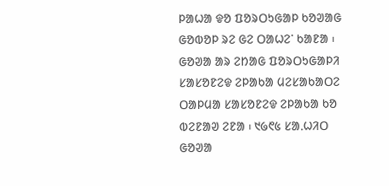ᱞᱟᱦᱟ ᱫᱚ ᱯᱚᱨᱛᱩᱜᱟᱞ ᱠᱚᱣᱟᱜ ᱜᱚᱵᱚᱞ ᱨᱮ ᱜᱮ ᱛᱟᱦᱮᱸ ᱠᱟᱱᱟ ᱾ ᱜᱚᱣᱟ ᱟᱨ ᱮᱴᱟᱜ ᱯᱚᱨᱛᱩᱜᱟᱞᱤ ᱥᱟᱥᱚᱱᱮᱫ ᱮᱞᱟᱠᱟ ᱢᱮᱥᱟᱠᱟᱛᱮ ᱛᱟᱞᱢᱟ ᱥᱟᱥᱚᱱᱮᱫ ᱮᱞᱟᱠᱟ ᱠᱚ ᱵᱮᱱᱟᱣ ᱮᱱᱟ ᱾ ᱑᱙᱖᱕ ᱥᱟᱹᱦᱤᱛ ᱜᱚᱣᱟ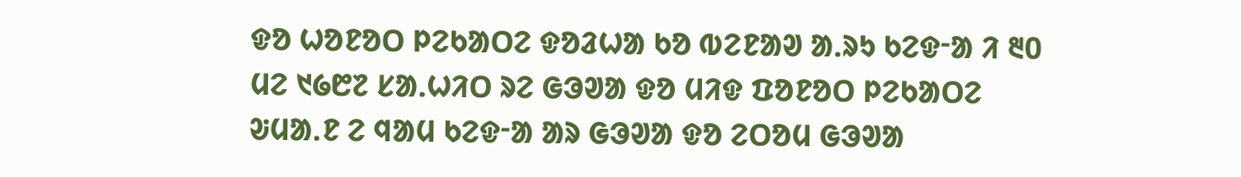ᱫᱚ ᱦᱚᱱᱚᱛ ᱞᱮᱠᱟᱛᱮ ᱫᱚᱲᱦᱟ ᱠᱚ ᱵᱮᱱᱟᱣ ᱟᱹᱨᱩ ᱠᱮᱫᱼᱟ ᱤ ᱓᱐ ᱢᱮ ᱑᱙᱘᱗ ᱥᱟᱹᱦᱤᱛ ᱨᱮ ᱜᱳᱣᱟ ᱫᱚ ᱢᱤᱫ ᱯᱚᱱᱚᱛ ᱞᱮᱠᱟᱛᱮ ᱶᱢᱟᱹᱱ ᱮ ᱧᱟᱢ ᱠᱮᱫᱼᱟ ᱟᱨ ᱜᱳᱣᱟ ᱫᱚ ᱮᱛᱚᱢ ᱜᱳᱣᱟ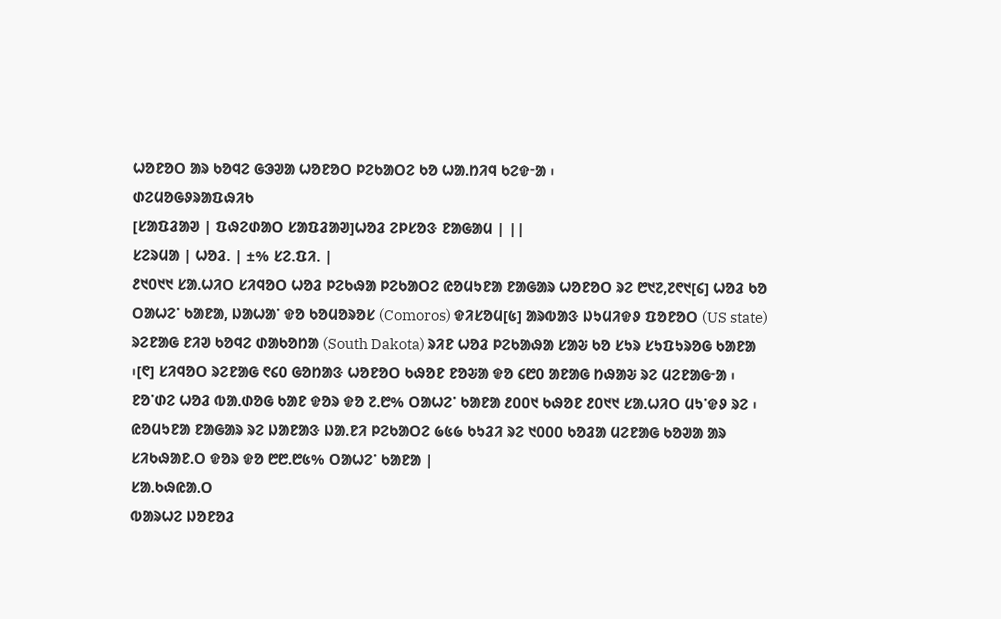ᱦᱚᱱᱚᱛ ᱟᱨ ᱠᱚᱧᱮ ᱜᱳᱣᱟ ᱦᱚᱱᱚᱛ ᱞᱮᱠᱟᱛᱮ ᱠᱚ ᱦᱟᱹᱴᱤᱧ ᱠᱮᱫᱼᱟ ᱾
ᱰᱮᱢᱚᱜᱽᱨᱟᱯᱷᱤᱠ
[ᱥᱟᱯᱲᱟᱣ | ᱯᱷᱮᱰᱟᱛ ᱥᱟᱯᱲᱟᱣ]ᱦᱚᱲ ᱮᱞᱥᱚᱝ ᱱᱟᱜᱟᱢ | ||
ᱥᱮᱨᱢᱟ | ᱦᱚᱲ. | ±% ᱥᱮ.ᱯᱤ. |
᱒᱑᱐᱑᱑ ᱥᱟᱹᱦᱤᱛ ᱥᱤᱧᱚᱛ ᱦᱚᱲ ᱞᱮᱠᱷᱟ ᱞᱮᱠᱟᱛᱮ ᱭᱚᱢᱩᱱᱟ ᱱᱟᱜᱟᱨ ᱦᱚᱱᱚᱛ ᱨᱮ ᱘᱑᱗,᱗᱖᱑[᱔] ᱦᱚᱲ ᱠᱚ ᱛᱟᱦᱮᱸ ᱠᱟᱱᱟ, ᱡᱟᱦᱟᱸ ᱫᱚ ᱠᱚᱢᱚᱨᱚᱥ (Comoros) ᱫᱤᱥᱚᱢ[᱕] ᱟᱨᱵᱟᱝ ᱡᱩᱢᱤᱫᱽ ᱯᱚᱱᱚᱛ (US state) ᱨᱮᱱᱟᱜ ᱱᱤᱣ ᱠᱚᱧᱮ ᱰᱟᱠᱚᱴᱟ (South Dakota) ᱨᱤᱱ ᱦᱚᱲ ᱞᱮᱠᱟᱷᱟ ᱥᱟᱶ ᱠᱚ ᱥᱩᱨ ᱥᱩᱯᱩᱨᱚᱜ ᱠᱟᱱᱟ ᱾[᱖] ᱥᱤᱧᱚᱛ ᱨᱮᱱᱟᱜ ᱖᱔᱐ ᱜᱚᱴᱟᱝ ᱦᱚᱱᱚᱛ ᱠᱷᱚᱱ ᱱᱚᱶᱟ ᱫᱚ ᱔᱘᱐ ᱟᱱᱟᱜ ᱴᱷᱟᱶ ᱨᱮ ᱢᱮᱱᱟᱜᱼᱟ ᱾ ᱱᱚᱸᱰᱮ ᱦᱚᱲ ᱵᱟᱹᱰᱚᱜ ᱠᱟᱱ ᱫᱚᱨ ᱫᱚ ᱗ᱹ᱘% ᱛᱟᱦᱮᱸ ᱠᱟᱱᱟ ᱒᱐᱐᱑ ᱠᱷᱚᱱ ᱒᱐᱑᱑ ᱥᱟᱹᱦᱤᱛ ᱢᱩᱸᱫᱽ ᱨᱮ ᱾ ᱭᱚᱢᱩᱱᱟ ᱱᱟᱜᱟᱨ ᱨᱮ ᱡᱟᱱᱟᱝ ᱡᱟᱹᱱᱤ ᱞᱮᱠᱟᱛᱮ ᱙᱕᱙ ᱠᱩᱲᱤ ᱨᱮ ᱑᱐᱐᱐ ᱠᱚᱲᱟ ᱢᱮᱱᱟᱜ ᱠᱚᱣᱟ ᱟᱨ ᱥᱤᱠᱷᱟᱱᱹᱛ ᱫᱚᱨ ᱫᱚ ᱘᱘ᱹ᱘᱕% ᱛᱟᱦᱮᱸ ᱠᱟᱱᱟ |
ᱥᱟᱹᱠᱷᱭᱟᱹᱛ
ᱵᱟᱨᱦᱮ ᱡᱚᱱᱚᱲ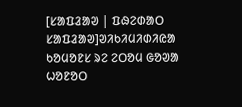[ᱥᱟᱯᱲᱟᱣ | ᱯᱷᱮᱰᱟᱛ ᱥᱟᱯᱲᱟᱣ]ᱣᱤᱠᱤᱢᱤᱰᱤᱭᱟ ᱠᱚᱢᱚᱱᱥ ᱨᱮ ᱮᱛᱚᱢ ᱜᱚᱣᱟ ᱦᱚᱱᱚᱛ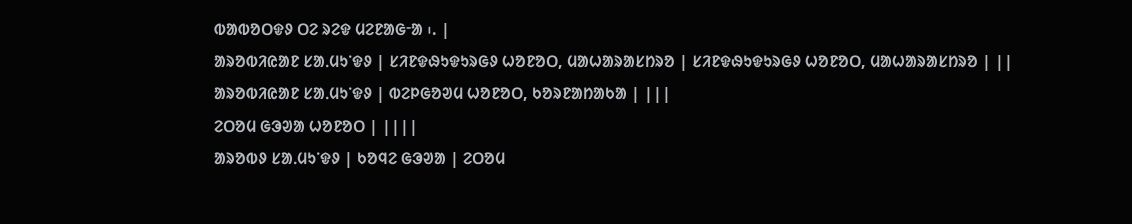ᱵᱟᱵᱚᱛᱫᱽ ᱛᱮ ᱨᱮᱫ ᱢᱮᱱᱟᱜᱼᱟ ᱾. |
ᱟᱨᱚᱵᱤᱭᱟᱱ ᱥᱟᱹᱢᱩᱸᱫᱽ | ᱥᱤᱱᱫᱷᱩᱫᱩᱨᱜᱽ ᱦᱚᱱᱚᱛ, ᱢᱟᱦᱟᱨᱟᱥᱴᱨᱚ | ᱥᱤᱱᱫᱷᱩᱫᱩᱨᱜᱽ ᱦᱚᱱᱚᱛ, ᱢᱟᱦᱟᱨᱟᱥᱴᱨᱚ | ||
ᱟᱨᱚᱵᱤᱭᱟᱱ ᱥᱟᱹᱢᱩᱸᱫᱽ | ᱵᱮᱞᱜᱚᱣᱢ ᱦᱚᱱᱚᱛ, ᱠᱚᱨᱱᱟᱴᱟᱠᱟ | |||
ᱮᱛᱚᱢ ᱜᱳᱣᱟ ᱦᱚᱱᱚᱛ | ||||
ᱟᱨᱚᱵᱽ ᱥᱟᱹᱢᱩᱸᱫᱽ | ᱠᱚᱧᱮ ᱜᱳᱣᱟ | ᱮᱛᱚᱢ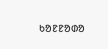ᱠᱚᱱᱱᱚᱰᱚ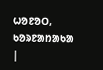ᱦᱚᱱᱚᱛ, ᱠᱚᱨᱱᱟᱴᱟᱠᱟ |